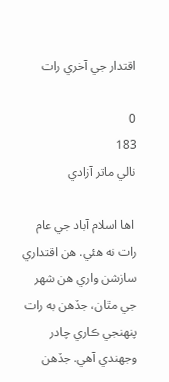اقتدار جي آخري رات

0
183
نالي ماتر آزادي

 اها اسلام آباد جي عام رات نه هئي. هن اقتداري سازشن واري هن شهر جي مٿان، جڏهن به رات پنهنجي ڪاري چادر وجهندي آهي. جڏهن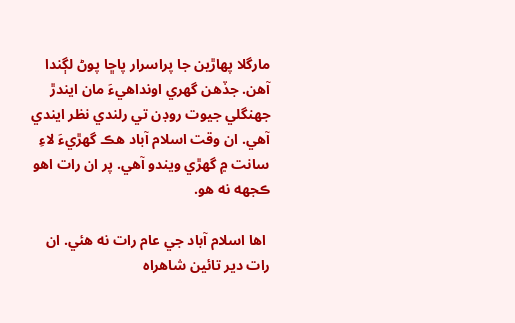مارگلا پهاڙين جا پراسرار پاڇا پوڻ لڳندا آهن. جڏهن گهري اونداهيءَ مان ايندڙ جهنگلي جيوت روڊن تي رلندي نظر ايندي آهي. ان وقت اسلام آباد هڪ گهڙيءَ لاءِ سانت ۾ گهڙي ويندو آهي. پر ان رات اهو ڪجهه نه هو.

 اها اسلام آباد جي عام رات نه هئي. ان رات دير تائين شاهراه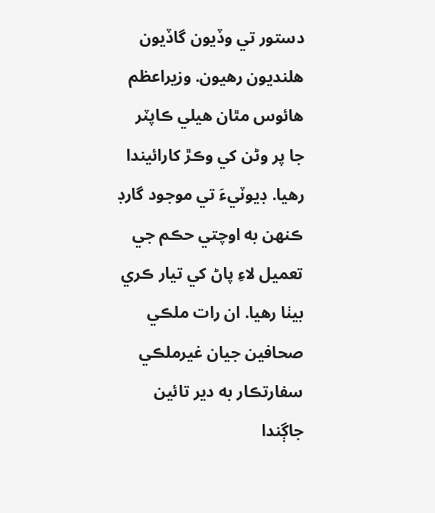دستور تي وڏيون گاڏيون هلنديون رهيون. وزيراعظم هائوس مٿان هيلي ڪاپٽر جا پر وڻن کي وڪڙ کارائيندا رهيا. ڊيوٽيءَ تي موجود گارڊ ڪنهن به اوچتي حڪم جي تعميل لاءِ پاڻ کي تيار ڪري بيٺا رهيا. ان رات ملڪي صحافين جيان غيرملڪي سفارتڪار به دير تائين جاڳندا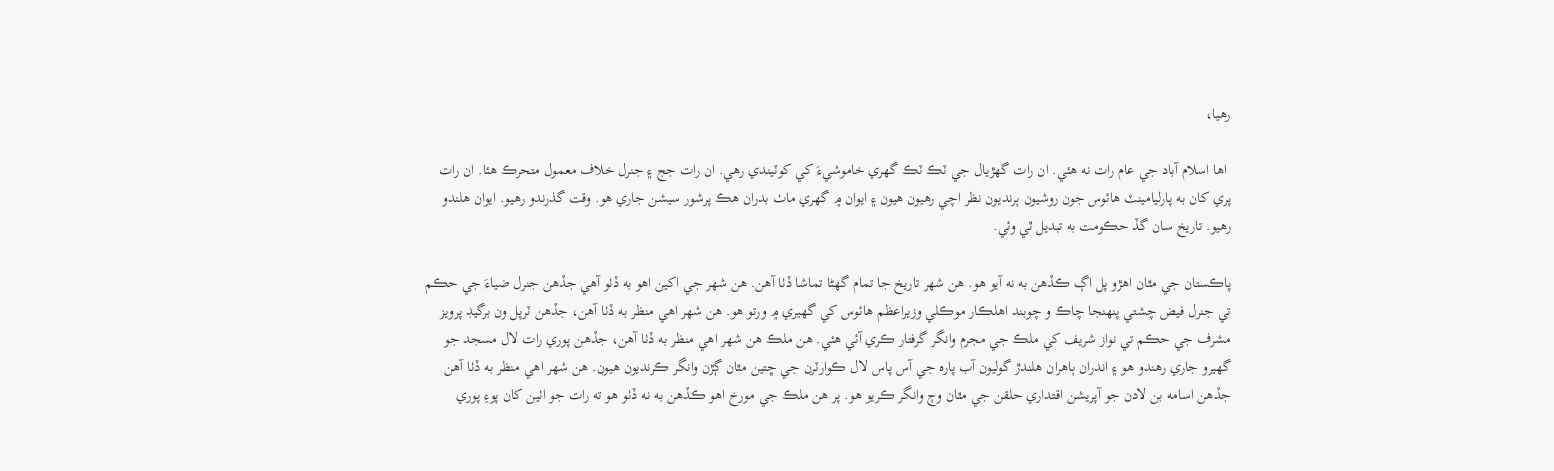رهيا،

 اها اسلام آباد جي عام رات نه هئي. ان رات گهڙيال جي ٽڪ ٽڪ گهري خاموشيءَ کي کوٽيندي رهي. ان رات جج ۽ جنرل خلاف معمول متحرڪ هئا. ان رات پري کان به پارليامينٽ هائوس جون روشيون ٻرنديون نظر اچي رهيون هيون ۽ ايوان ۾ گهري ماٺ بدران هڪ پرشور سيشن جاري هو. وقت گذرندو رهيو. ايوان هلندو رهيو. تاريخ سان گڏ حڪومت به تبديل ٿي وئي.

پاڪستان جي مٿان اهڙو پل اڳ ڪڏهن به نه آيو هو. هن شهر تاريخ جا تمام گهڻا تماشا ڏٺا آهن. هن شهر جي اکين اهو به ڏٺو آهي جڏهن جنرل ضياءَ جي حڪم تي جنرل فيض چشتي پنهنجا چاڪ و چوبند اهلڪار موڪلي وزيراعظم هائوس کي گهيري ۾ ورتو هو. هن شهر اهي منظر به ڏٺا آهن، جڏهن ٽرپل ون برگيڊ پرويز مشرف جي حڪم تي نواز شريف کي ملڪ جي مجرم وانگر گرفتار ڪري آئي هئي. هن ملڪ هن شهر اهي منظر به ڏٺا آهن، جڏهن پوري رات لال مسجد جو گهيرو جاري رهندو هو ۽ اندران ٻاهران هلندڙ گوليون آب پاره جي آس پاس لال ڪوارٽرن جي ڇتين مٿان ڳڙن وانگر ڪرنديون هيون. هن شهر اهي منظر به ڏٺا آهن جڏهن اسامه بن لادن جو آپريشن اقتداري حلقن جي مٿان وڄ وانگر ڪريو هو. پر هن ملڪ جي مورخ اهو ڪڏهن به نه ڏٺو هو ته رات جو اٺين کان پوءِ پوري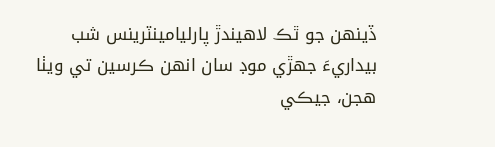ڏينهن جو ٿڪ لاهيندڙ پارليامينٽرينس شب بيداريءَ جهڙي موڊ سان انهن ڪرسين تي ويٺا هجن، جيڪي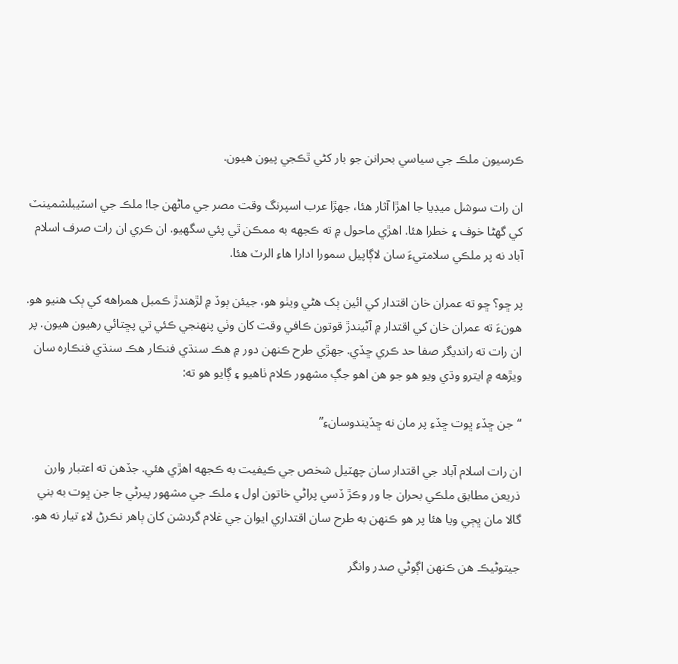ڪرسيون ملڪ جي سياسي بحرانن جو بار کڻي ٿڪجي پيون هيون.

ان رات سوشل ميڊيا جا اهڙا آثار هئا، جهڙا عرب اسپرنگ وقت مصر جي ماڻهن جا! ملڪ جي اسٽيبلشمينٽ کي گهڻا خوف ۽ خطرا هئا. اهڙي ماحول ۾ ته ڪجهه به ممڪن ٿي پئي سگهيو. ان ڪري ان رات صرف اسلام آباد نه پر ملڪي سلامتيءَ سان لاڳاپيل سمورا ادارا هاءِ الرٽ هئا.

پر ڇو؟ ڇو ته عمران خان اقتدار کي ائين ٻک هڻي ويٺو هو، جيئن ٻوڏ ۾ لڙهندڙ ڪمبل همراهه کي ٻک هنيو هو. هونءَ ته عمران خان کي اقتدار ۾ آڻيندڙ قوتون ڪافي وقت کان وٺي پنهنجي ڪئي تي پڇتائي رهيون هيون. پر ان رات ته رانديگر صفا حد ڪري ڇڏي. جهڙي طرح ڪنهن دور ۾ هڪ سنڌي فنڪار هڪ سنڌي فنڪاره سان ويڙهه ۾ ايترو وڌي ويو هو جو هن اهو جڳ مشهور ڪلام ٺاهيو ۽ ڳايو هو ته:

“جن ڇڏءِ ڀوت ڇڏءِ پر مان نه ڇڏيندوسانءِ”

ان رات اسلام آباد جي اقتدار سان چهٽيل شخص جي ڪيفيت به ڪجهه اهڙي هئي. جڏهن ته اعتبار وارن ذريعن مطابق ملڪي بحران جا ور وڪڙ ڏسي پراڻي خاتون اول ۽ ملڪ جي مشهور پيرڻي جا جن ڀوت به بني گالا مان ڀڄي ويا هئا پر هو ڪنهن به طرح سان اقتداري ايوان جي غلام گردشن کان ٻاهر نڪرڻ لاءِ تيار نه هو.

جيتوڻيڪ هن ڪنهن اڳوڻي صدر وانگر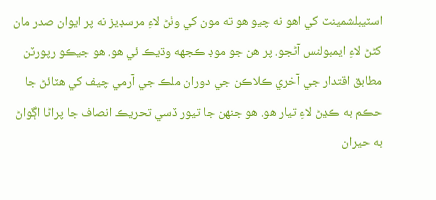اسٽيبلشمينٽ کي اهو نه چيو هو ته مون کي وٺڻ لاءِ مرسڊيز نه پر ايوان صدر مان کڻڻ لاءِ ايمبولنس آڻجو. پر هن جو موڊ ڪجهه وڌيڪ ئي هو. هو جيڪو رپورٽن مطابق اقتدار جي آخري ڪلاڪن جي دوران ملڪ جي آرمي چيف کي هٽائڻ جا حڪم به ڪڍڻ لاءِ تيار هو. هو جنهن جا تيور ڏسي تحريڪ انصاف جا پراڻا اڳواڻ به حيران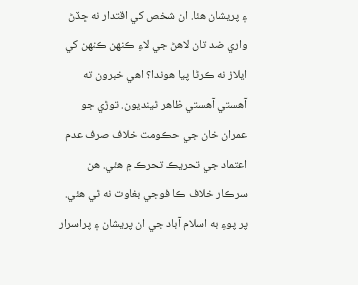۽ پريشان هئا. ان شخص کي اقتدار نه ڇڏڻ واري ضد تان لاهڻ جي لاءِ ڪنهن ڪنهن کي ايلاز نه ڪرڻا پيا هوندا؟ اهي خبرون ته آهستي آهستي ظاهر ٿينديون. توڙي جو عمران خان جي حڪومت خلاف صرف عدم اعتماد جي تحريڪ تحرڪ ۾ هئي. هن سرڪار خلاف ڪا فوجي بغاوت نه ٿي هئي. پر پوءِ به اسلام آباد جي ان پريشان ۽ پراسرار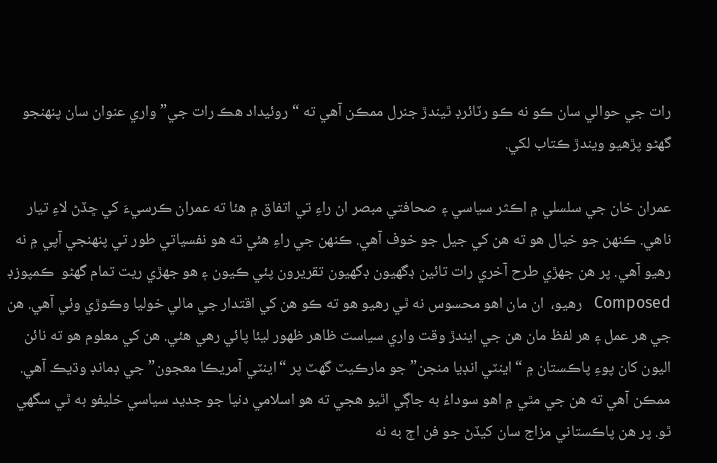رات جي حوالي سان ڪو نه ڪو رٽائرڊ ٿيندڙ جنرل ممڪن آهي ته “روئيداد هڪ رات جي” واري عنوان سان پنهنجو گهڻو پڙهيو ويندڙ ڪتاب لکي.

عمران خان جي سلسلي ۾ اڪثر سياسي ۽ صحافتي مبصر ان راءِ تي اتفاق ۾ هئا ته عمران ڪرسيءَ کي ڇڏڻ لاءِ تيار ناهي. ڪنهن جو خيال هو ته هن کي جيل جو خوف آهي. ڪنهن جي راءِ هئي ته هو نفسياتي طور تي پنهنجي آپي ۾ نه رهيو آهي. پر هن جهڙي طرح آخري رات تائين ڊگهيون ڊگهيون تقريرون پئي ڪيون ۽ هو جهڙي ريت تمام گهڻو  ڪمپوزڊ Composed   رهيو،  ان مان اهو محسوس نه ٿي رهيو هو ته ڪو هن کي اقتدار جي مالي خوليا وڪوڙي وئي آهي. هن جي هر عمل ۽ هر لفظ مان هن جي ايندڙ وقت واري سياست ظاهر ظهور ليئا پائي رهي هئي. هن کي معلوم هو ته نائن اليون کان پوءِ پاڪستان ۾ “اينٽي انڊيا منجن” جو مارڪيٽ گهٽ پر “اينٽي آمريڪا معجون” جي ڊمانڊ وڌيڪ آهي. ممڪن آهي ته هن جي مٿي ۾ اهو سوداءُ به جاڳي اٿيو هجي ته هو اسلامي دنيا جو جديد سياسي خليفو به ٿي سگهي ٿو. پر هن پاڪستاني مزاج سان کيڏڻ جو فن اڄ به نه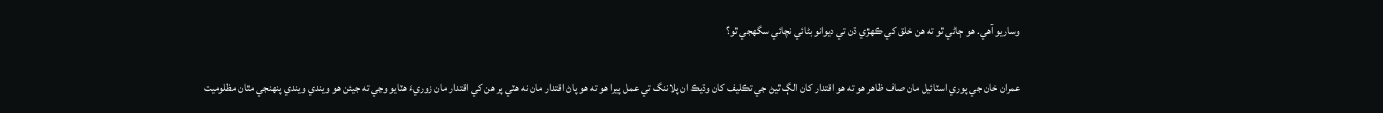وساريو آهي. هو ڄاڻي ٿو ته هن خلق کي ڪهڙي ڌن تي ديوانو بڻائي نچائي سگهجي ٿو؟

عمران خان جي پوري اسٽائيل مان صاف ظاهر هو ته هو اقتدار کان الڳ ٿيڻ جي تڪليف کان وڌيڪ ان پلاننگ تي عمل پيرا هو ته هو پاڻ اقتدار مان نه هٽي پر هن کي اقتدار مان زوريءَ هٽايو وڃي ته جيئن هو ويندي ويندي پنهنجي مٿان مظلوميت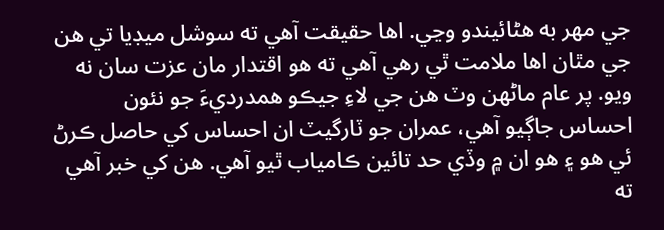جي مهر به هڻائيندو وڃي. اها حقيقت آهي ته سوشل ميڊيا تي هن جي مٿان اها ملامت ٿي رهي آهي ته هو اقتدار مان عزت سان نه ويو. پر عام ماڻهن وٽ هن جي لاءِ جيڪو همدرديءَ جو نئون احساس جاڳيو آهي، عمران جو ٽارگيٽ ان احساس کي حاصل ڪرڻ ئي هو ۽ هو ان ۾ وڏي حد تائين ڪامياب ٿيو آهي. هن کي خبر آهي ته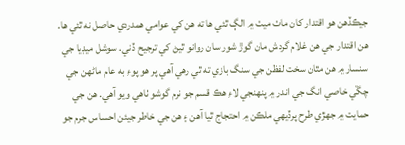جيڪڏهن هو اقتدار کان ماٺ ميٺ ۾ الڳ ٿئي ها ته هن کي عوامي همدردي حاصل نه ٿئي ها. هن اقتدار جي هن غلام گردش مان گوڙ شور سان روانو ٿيڻ کي ترجيح ڏني. سوشل ميڊيا جي سنسار ۾ هن مٿان سخت لفظن جي سنگ بازي ته ٿي رهي آهي پر هو پوءِ به عام ماڻهن جي چڱي خاصي انگ جي اندر ۾ پنهنجي لاءِ هڪ قسم جو نرم گوشو ٺاهي ويو آهي. هن جي حمايت ۾ جهڙي طرح پرڏيهي ملڪن ۾ احتجاج ٿيا آهن ۽ هن جي خاطر جيئن احساس جرم جو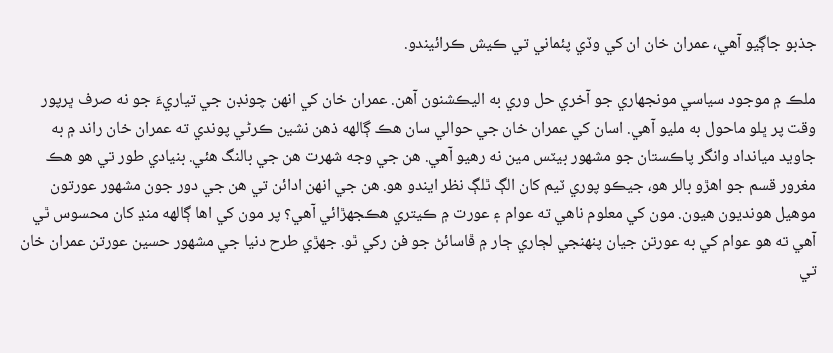جذبو جاڳيو آهي، عمران خان ان کي وڏي پئماني تي ڪيش ڪرائيندو.

ملڪ ۾ موجود سياسي مونجهاري جو آخري حل وري به اليڪشنون آهن. عمران خان کي انهن چونڊن جي تياريءَ جو نه صرف ڀرپور وقت پر ڀلو ماحول به مليو آهي. اسان کي عمران خان جي حوالي سان هڪ ڳالهه ذهن نشين ڪرڻي پوندي ته عمران خان راند ۾ به جاويد ميانداد وانگر پاڪستان جو مشهور بيٽس مين نه رهيو آهي. هن جي وجه شهرت هن جي بالنگ هئي. بنيادي طور تي هو هڪ مغرور قسم جو اهڙو بالر هو، جيڪو پوري ٽيم کان الڳ ٿلڳ نظر ايندو هو. هن جي انهن ادائن تي هن جي دور جون مشهور عورتون موهيل هونديون هيون. مون کي معلوم ناهي ته عوام ۽ عورت ۾ ڪيتري هڪجهڙائي آهي؟ پر مون کي اها ڳالهه منڍ کان محسوس ٿي آهي ته هو عوام کي به عورتن جيان پنهنجي لڄاري ڄار ۾ ڦاسائڻ جو فن رکي ٿو. جهڙي طرح دنيا جي مشهور حسين عورتن عمران خان تي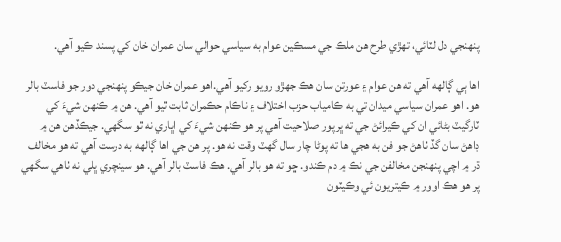پنهنجي دل لٽائي، تهڙي طرح هن ملڪ جي مسڪين عوام به سياسي حوالي سان عمران خان کي پسند ڪيو آهي.

اها ٻي ڳالهه آهي ته هن عوام ۽ عورتن سان هڪ جهڙو رويو رکيو آهي.اهو عمران خان جيڪو پنهنجي دور جو فاسٽ بالر هو. اهو عمران سياسي ميدان تي به ڪامياب حزب اختلاف ۽ ناڪام حڪمران ثابت ٿيو آهي. هن ۾ ڪنهن شيءَ کي ٽارگيٽ بڻائي ان کي ڪيرائڻ جي ته ڀرپور صلاحيت آهي پر هو ڪنهن شيءَ کي اڀاري نه ٿو سگهي. جيڪڏهن هن ۾ ڊاهڻ سان گڏ ٺاهڻ جو فن به هجي ها ته پوڻا چار سال گهٽ وقت نه هو. پر هن جي اها ڳالهه به درست آهي ته هو مخالف ڌر ۾ اچي پنهنجن مخالفن جي نڪ ۾ دم ڪندو. ڇو ته هو بالر آهي. هڪ فاسٽ بالر آهي. هو سينچري ڀلي نه ٺاهي سگهي پر هو هڪ اوور ۾ ڪيتريون ئي وڪيٽون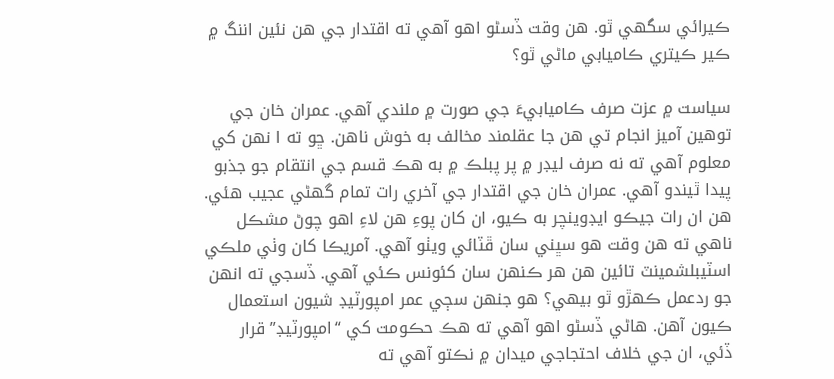ڪيرائي سگهي ٿو. هن وقت ڏسڻو اهو آهي ته اقتدار جي هن نئين اننگ ۾ ڪير ڪيتري ڪاميابي ماڻي ٿو؟

سياست ۾ عزت صرف ڪاميابيءَ جي صورت ۾ ملندي آهي. عمران خان جي توهين آميز انجام تي هن جا عقلمند مخالف به خوش ناهن. ڇو ته ا نهن کي معلوم آهي ته نه صرف ليڊر ۾ پر پبلڪ ۾ به هڪ قسم جي انتقام جو جذبو پيدا ٿيندو آهي. عمران خان جي اقتدار جي آخري رات تمام گهڻي عجيب هئي. هن ان رات جيڪو ايڊوينچر به ڪيو، ان کان پوءِ هن لاءِ اهو چوڻ مشڪل ناهي ته هن وقت هو سڀني سان ڦٽائي ويٺو آهي. آمريڪا کان وٺي ملڪي اسٽيبلشمينٽ تائين هن هر ڪنهن سان کئونس ڪئي آهي. ڏسجي ته انهن جو ردعمل ڪهڙو ٿو بيهي؟ هو جنهن سڄي عمر امپورٽيڊ شيون استعمال ڪيون آهن. هاڻي ڏسڻو اهو آهي ته هڪ حڪومت کي “امپورٽيڊ” قرار ڏئي، ان جي خلاف احتجاجي ميدان ۾ نڪتو آهي ته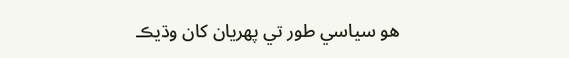هو سياسي طور تي پهريان کان وڌيڪ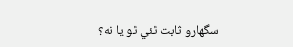سگهارو ثابت ٿئي ٿو يا نه؟